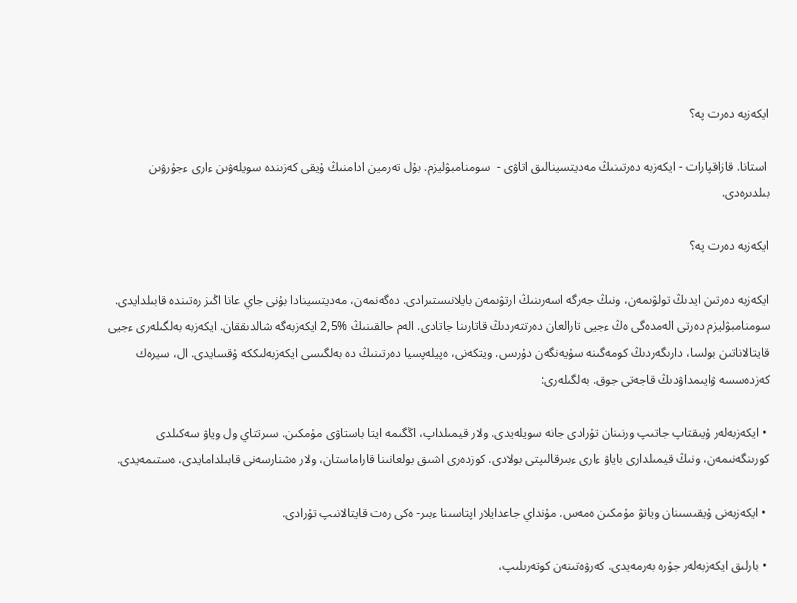ايكەزبە دەرت پە؟

 استانا. قازاقپارات - ايكەزبە دەرتىنىڭ مەديتسينالىق اتاۋى -  سومنامبۋليزم. بۇل تەرمين ادامنىڭ ۇيقى كەزىندە سويلەۋىن ءارى ءجۇرۋىن بىلدىرەدى.

ايكەزبە دەرت پە؟

ايكەزبە دەرتىن ايدىڭ تولۋىمەن، ونىڭ جەرگە اسەرىنىڭ ارتۋىمەن بايلانىستىرادى. دەگەنمەن، مەديتسينادا بۇنى جاي عانا اڭىز رەتىندە قابىلدايدى. سومنامبۋليزم دەرتى الەمدەگى ەڭ ءجيى تارالعان دەرتتەردىڭ قاتارىنا جاتادى. الەم حالقىنىڭ %2,5 ايكەزبەگە شالدىققان. ايكەزبە بەلگىلەرى ءجيى قايتالاناتىن بولسا، دارىگەردىڭ كومەگىنە سۇيەنگەن دۇرىس. ويتكەنى، ەپيلەپسيا دەرتىنىڭ دە بەلگىسى ايكەزبەلىككە ۇقسايدى. ال، سيرەك كەزدەسسە ۋايىمداۋدىڭ قاجەتى جوق. بەلگىلەرى:

 • ايكەزبەلەر ۇيىقتاپ جاتىپ ورنىنان تۇرادى جانە سويلەيدى. ولار قيمىلداپ، اڭگىمە ايتا باستاۋى مۇمكىن. سىرتتاي ول وياۋ سەكىلدى كورىنگەنىمەن، ونىڭ قيمىلدارى باياۋ ءارى ءبىرقالىپتى بولادى. كوزدەرى اشىق بولعانىنا قاراماستان، ولار ەشنارسەنى قابىلدامايدى، ەستىمەيدى.

 • ايكەزبەنى ۇيقىسىنان وياتۋ مۇمكىن ەمەس. مۇنداي جاعدايلار اپتاسىنا ءبىر- ەكى رەت قايتالانىپ تۇرادى.

 • بارلىق ايكەزبەلەر جۇرە بەرمەيدى. كەرۋەتىنەن كوتەرىلىپ،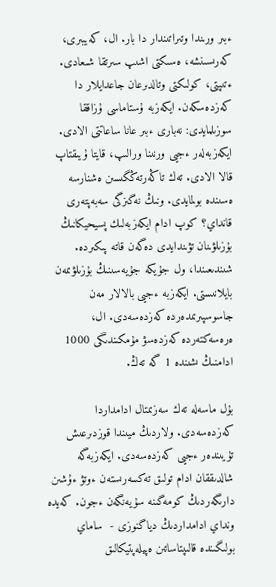ءبىر ورىندا وتىراتىندار دا بار. ال، كەيبىرى، كەرىسىنشە، ەسىكتى اشىپ سىرتقا شىعادى. ءتىپتى، كولىكتى وتالدىرعان جاعدايلار دا كەزدەسكەن. ايكەزبە ۇستاماسى ۇزاققا سوزىلمايدى: نەبارى ءبىر عانا ساعاتتى الادى. ايكەزبەلەر ءجيى ورنىنا ورالىپ، قايتا ۇيىقتاپ قالا الادى. تەك تاڭەرتەڭگىسىن ەشنارسە ەسىندە بولمايدى. ونىڭ نەگىزگى سەبەپتەرى قانداي؟ كوپ ادام ايكەزبەلىك پسيحيكانىڭ بۇزىلۋىنان تۋىندايدى دەگەن قاتە پىكىردە. شىندىعىندا، ول جۇيكە جۇيەسىنىڭ بۇزىلۋىمەن بايلانىستى. ايكەزبە ءجيى بالالار مەن جاسوسپىرىمدەردە كەزدەسەدى. ال، ەرەسەكتەردە كەزدەسۋ مۇمكىندىگى 1000 ادامنىڭ ىشىندە 1 گە تەڭ.

بۇل ماسەلە تەك سەزىمتال ادامداردا كەزدەسەدى. ولاردىڭ ميىندا قوزدىرعىش تۇيىندەر ءجيى كەزدەسەدى. ايكەزبەگە شالدىققان ادام تولىق تەكسەرىستەن ءوتۋ ءۇشىن دارىگەردىڭ كومەگىنە سۇيەنگەن ءجون. كەيدە ونداي ادامداردىڭ دياگنوزى -  ساماي بولىگىندە قالىپتاساتىن ەپيلەپتيكالىق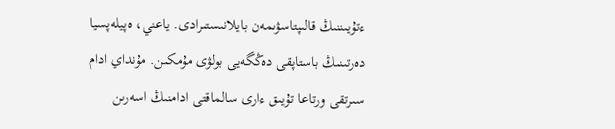ءتۇيىننىڭ قالىپتاسۋىمەن بايلانىستىرادى. ياعني، ەپيلەپسيا دەرتىنىڭ باستاپقى دەڭگەيى بولۋى مۇمكىن. مۇنداي ادام سىرتقى ورتاعا تۇيىق ءارى سالماقتى ادامنىڭ اسەرىن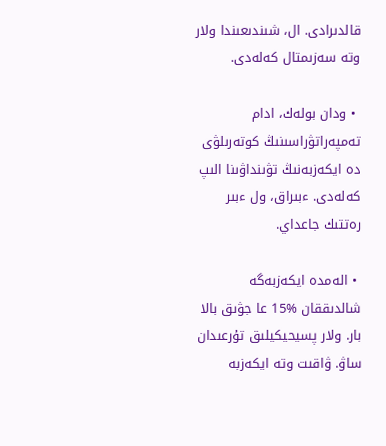قالدىرادى. ال، شىندىعىندا ولار وتە سەزىمتال كەلەدى.

 • ودان بولەك، ادام تەمپەراتۋراسىنىڭ كوتەرىلۋى دە ايكەزبەنىڭ تۋىنداۋىنا الىپ كەلەدى. ءبىراق، ول ءبىر رەتتىك جاعداي.

 • الەمدە ايكەزبەگە شالدىققان %15 عا جۋىق بالا بار. ولار پسيحيكيلىق تۇرعىدان ساۋ. ۋاقىت وتە ايكەزبە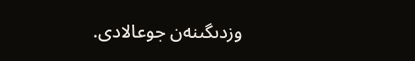وزدىگىنەن جوعالادى.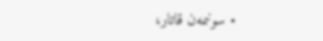• سونىمەن قاتار،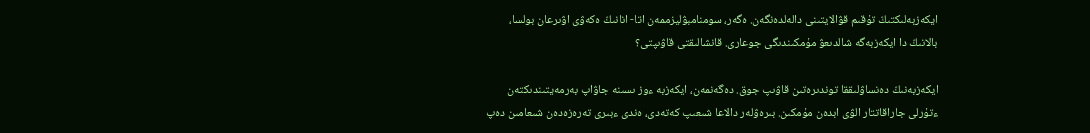ايكەزبەلىكتىڭ تۇقىم قۋالايتىنى دالەلدەنگەن. ەگەر، سومنامبۋليزممەن اتا- انانىڭ ەكەۋى اۋىرعان بولسا، بالانىڭ دا ايكەزبەگە شالدىعۋ مۇمكىندىگى جوعارى. قانشالىقتى قاۋىپتى؟

ايكەزبەنىڭ دەنساۋلىققا توندىرەتىن قاۋىپ جوق. دەگەنمەن، ايكەزبە ءوز ىسىنە جاۋاپ بەرمەيتىندىكتەن ءتۇرلى جاراقاتتار الۋى ابدەن مۇمكىن. بىرەۋلەر دالاعا شىعىپ كەتەدى، ەندى ءبىرى تەرەزەدەن شىعامىن دەپ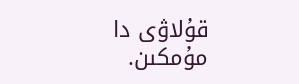قۇلاۋى دا مۇمكىن.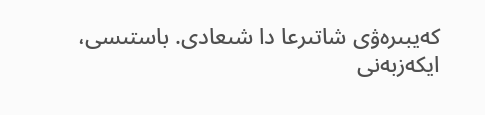كەيبىرەۋى شاتىرعا دا شىعادى. باستىسى، ايكەزبەنى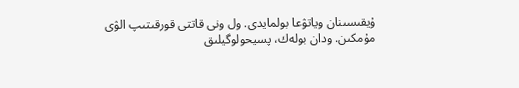ۇيقىسىنان وياتۋعا بولمايدى. ول ونى قاتتى قورقىتىپ الۋى مۇمكىن. ودان بولەك، پسيحولوگيلىق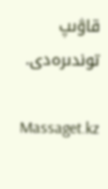قاۋىپ توندىرەدى.

Massaget.kz